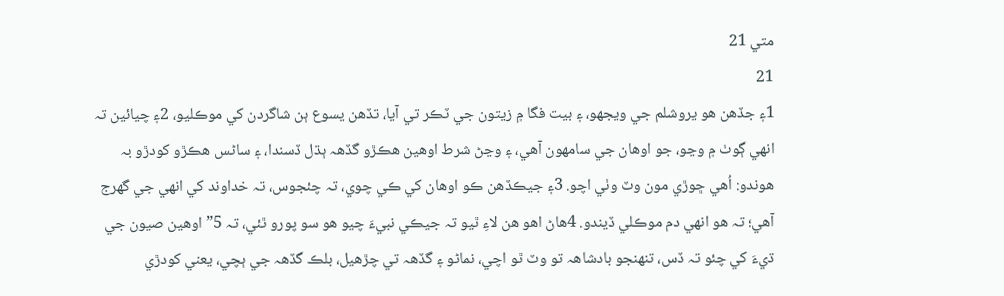متي 21
21
1۽ جڏهن هو يروشلم جي ويجهو، ۽ بيت فگا ۾ زيتون جي ٽڪر تي آيا، تڏهن يسوع ٻن شاگردن کي موڪليو، 2۽ چيائين تہ انهي ڳوٺ ۾ وڃو، جو اوهان جي سامهون آهي، ۽ وڃڻ شرط اوهين هڪڙو گڏهہ ٻڌل ڏسندا، ۽ ساڻس هڪڙو کودڙو بہ هوندو: اُهي ڇوڙي مون وٽ وٺي اچو. 3۽ جيڪڏهن ڪو اوهان کي ڪي چوي، تہ چئجوس، تہ خداوند کي انهي جي گهرج آهي؛ تہ هو انهي دم موڪلي ڏيندو. 4هاڻ اهو هن لاءِ ٿيو تہ جيڪي نبيءَ چيو هو سو پورو ٿئي، تہ 5”اوهين صيون جي ڌيءَ کي چئو تہ ڏس، تنهنجو بادشاهہ تو وٽ ٿو اچي، نماڻو ۽ گڏهہ تي چڙهيل، بلڪ گڏهہ جي ٻچي، يعني کودڙي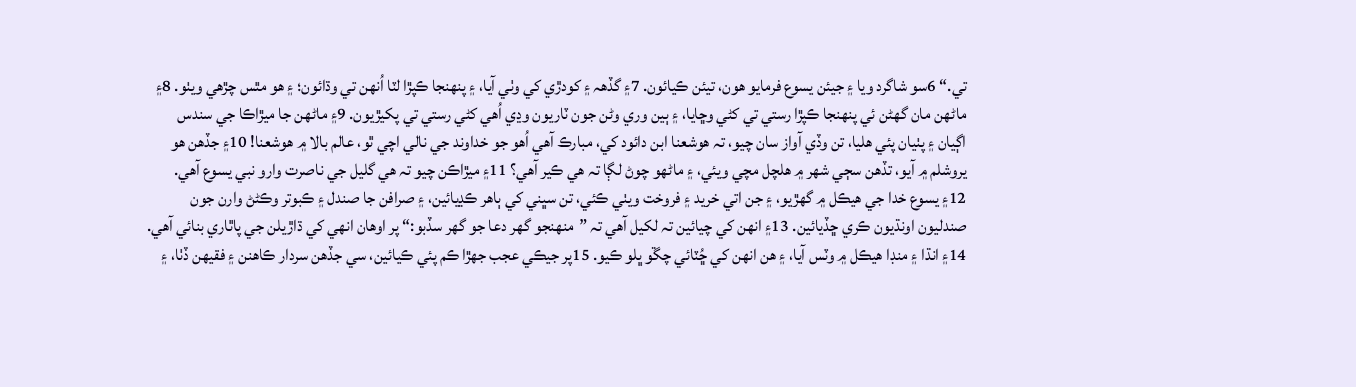تي.“ 6سو شاگرد ويا ۽ جيئن يسوع فرمايو هون، تيئن ڪيائون. 7۽ گڏهہ ۽ کودڙي کي وٺي آيا، ۽ پنهنجا ڪپڙا لٽا اُنهن تي وڌائون؛ ۽ هو مٿس چڙهي ويٺو. 8۽ ماڻهن مان گهڻن ئي پنهنجا ڪپڙا رستي تي کڻي وڇايا، ۽ ٻين وري وڻن جون ٽاريون وڍي اُهي کڻي رستي تي پکيڙيون. 9۽ ماڻهن جا ميڙاڪا جي سندس اڳيان ۽ پٺيان پئي هليا، تن وڏي آواز سان چيو، تہ هوشعنا ابن دائود کي، مبارڪ آهي اُهو جو خداوند جي نالي اچي ٿو، عالم بالا ۾ هوشعنا! 10۽ جڏهن هو يروشلم ۾ آيو، تڏهن سڄي شهر ۾ هلچل مچي ويئي، ۽ ماڻهو چوڻ لڳا تہ هي ڪير آهي؟ 11۽ ميڙاڪن چيو تہ هي گليل جي ناصرت وارو نبي يسوع آهي.
12۽ يسوع خدا جي هيڪل ۾ گهڙيو، ۽ جن اتي خريد ۽ فروخت ويٺي ڪئي، تن سڀني کي ٻاهر ڪڍيائين، ۽ صرافن جا صندل ۽ ڪبوتر وڪڻڻ وارن جون صندليون اونڌيون ڪري ڇڏيائين. 13۽ انهن کي چيائين تہ لکيل آهي تہ ”منهنجو گهر دعا جو گهر سڏبو:“ پر اوهان انهي کي ڌاڙيلن جي پاٿاري بنائي آهي. 14۽ انڌا ۽ منڊا هيڪل ۾ وٽس آيا، ۽ هن انهن کي ڇُٽائي چڱو ڀلو ڪيو. 15پر جيڪي عجب جهڙا ڪم پئي ڪيائين، سي جڏهن سردار ڪاهنن ۽ فقيهن ڏٺا، ۽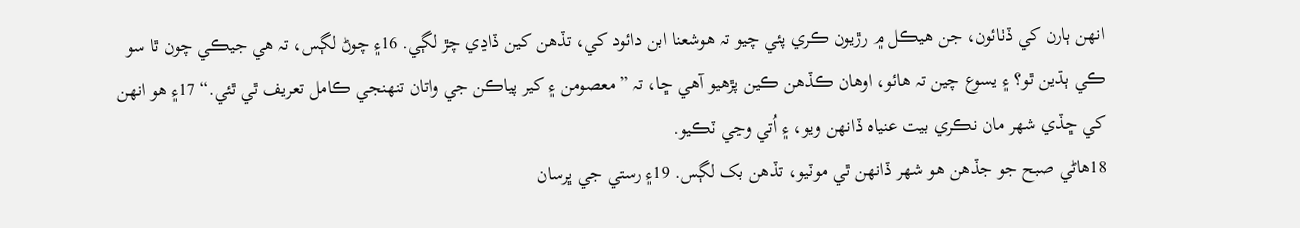انهن ٻارن کي ڏٺائون، جن هيڪل ۾ رڙيون ڪري پئي چيو تہ هوشعنا ابن دائود کي، تڏهن کين ڏاڍي چڙ لڳي. 16۽ چوڻ لڳس، تہ هي جيڪي چون ٿا سو ڪي ٻڌين ٿو؟ ۽ يسوع چين تہ هائو، اوهان ڪڏهن ڪين پڙهيو آهي ڇا، تہ ”معصومن ۽ کير پياڪن جي واتان تنهنجي ڪامل تعريف ٿي ٿئي.“ 17۽ هو انهن کي ڇڏي شهر مان نڪري بيت عنياہ ڏانهن ويو، ۽ اُتي وڃي ٽڪيو.
18هاڻي صبح جو جڏهن هو شهر ڏانهن ٿي موٽيو، تڏهن بک لڳس. 19۽ رستي جي ڀرسان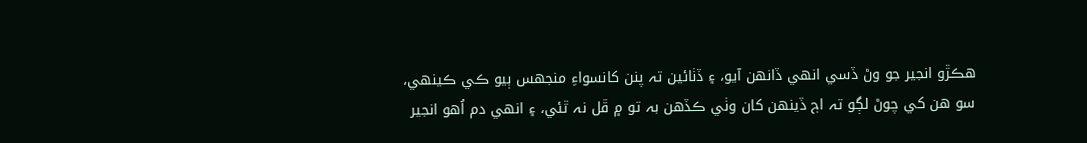هڪڙو انجير جو وڻ ڏسي انهي ڏانهن آيو، ۽ ڏٺائين تہ پنن کانسواءِ منجهس ٻيو ڪي ڪينهي، سو هن کي چوڻ لڳو تہ اڄ ڏينهن کان وٺي ڪڏهن بہ تو ۾ ڦل نہ ٿئي، ۽ انهي دم اُهو انجير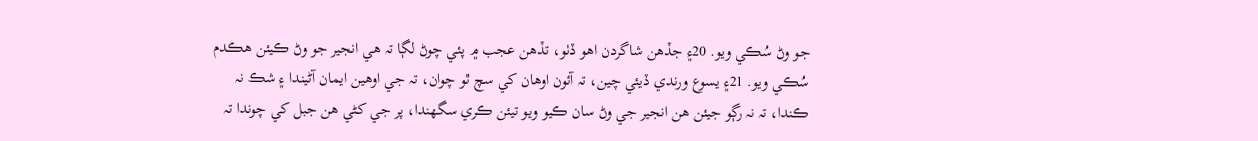جو وڻ سُڪي ويو. 20۽ جڏهن شاگردن اهو ڏٺو، تڏهن عجب ۾ پئي چوڻ لڳا تہ هي انجير جو وڻ ڪيئن هڪدم سُڪي ويو. 21۽ يسوع ورندي ڏيئي چين، تہ آئون اوهان کي سچ ٿو چوان، تہ جي اوهين ايمان آڻيندا ۽ شڪ نہ ڪندا، تہ نہ رڳو جيئن هن انجير جي وڻ سان ڪيو ويو تيئن ڪري سگهندا، پر جي کڻي هن جبل کي چوندا تہ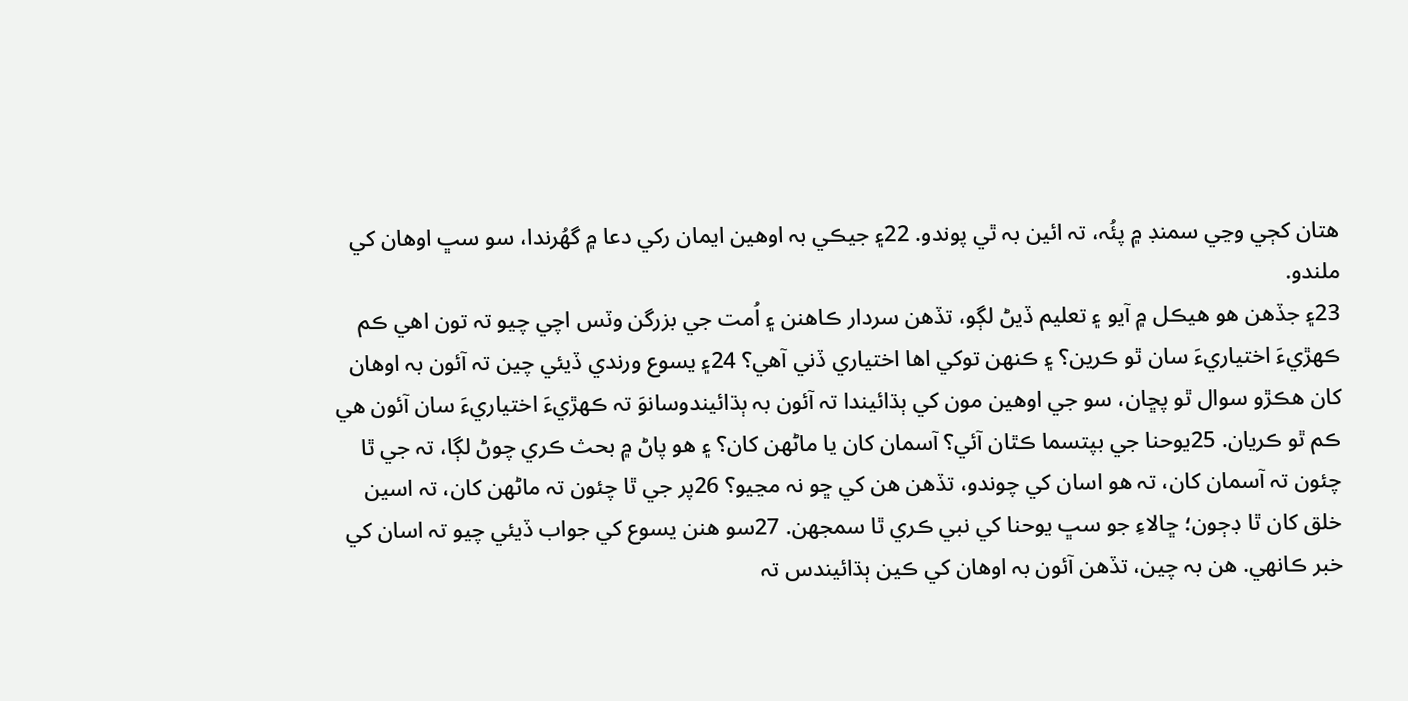هتان کڄي وڃي سمنڊ ۾ پئُہ، تہ ائين بہ ٿي پوندو. 22۽ جيڪي بہ اوهين ايمان رکي دعا ۾ گهُرندا، سو سڀ اوهان کي ملندو.
23۽ جڏهن هو هيڪل ۾ آيو ۽ تعليم ڏيڻ لڳو، تڏهن سردار ڪاهنن ۽ اُمت جي بزرگن وٽس اچي چيو تہ تون اهي ڪم ڪهڙيءَ اختياريءَ سان ٿو ڪرين؟ ۽ ڪنهن توکي اها اختياري ڏني آهي؟ 24۽ يسوع ورندي ڏيئي چين تہ آئون بہ اوهان کان هڪڙو سوال ٿو پڇان، سو جي اوهين مون کي ٻڌائيندا تہ آئون بہ ٻڌائيندوسانوَ تہ ڪهڙيءَ اختياريءَ سان آئون هي ڪم ٿو ڪريان. 25يوحنا جي بپتسما ڪٿان آئي؟ آسمان کان يا ماڻهن کان؟ ۽ هو پاڻ ۾ بحث ڪري چوڻ لڳا، تہ جي ٿا چئون تہ آسمان کان، تہ هو اسان کي چوندو، تڏهن هن کي ڇو نہ مڃيو؟ 26پر جي ٿا چئون تہ ماڻهن کان، تہ اسين خلق کان ٿا ڊڄون؛ ڇالاءِ جو سڀ يوحنا کي نبي ڪري ٿا سمجهن. 27سو هنن يسوع کي جواب ڏيئي چيو تہ اسان کي خبر ڪانهي. هن بہ چين، تڏهن آئون بہ اوهان کي ڪين ٻڌائيندس تہ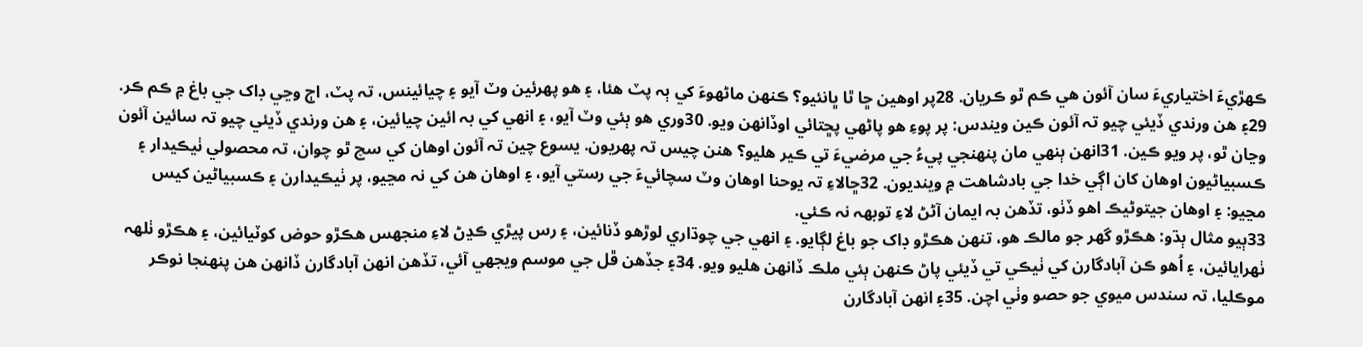ڪهڙيءَ اختياريءَ سان آئون هي ڪم ٿو ڪريان. 28پر اوهين ڇا ٿا ڀانئيو؟ ڪنهن ماڻهوءَ کي ٻہ پٽ هئا، ۽ هو پهرئين وٽ آيو ۽ چيائينس، تہ پٽ، اڄ وڃي ڊاک جي باغ ۾ ڪم ڪر. 29۽ هن ورندي ڏيئي چيو تہ آئون ڪين ويندس: پر پوءِ هو پاڻهي پڇتائي اوڏانهن ويو. 30وري هو ٻئي وٽ آيو، ۽ انهي کي بہ ائين چيائين، ۽ هن ورندي ڏيئي چيو تہ سائين آئون وڃان ٿو، پر ويو ڪين. 31انهن ٻنهي مان پنهنجي پيءُ جي مرضيءَ تي ڪير هليو؟ هنن چيس تہ پهريون. يسوع چين تہ آئون اوهان کي سچ ٿو چوان، تہ محصولي ٺيڪيدار ۽ ڪسبياڻيون اوهان کان اڳي خدا جي بادشاهت ۾ وينديون. 32ڇالاءِ تہ يوحنا اوهان وٽ سچائيءَ جي رستي آيو، ۽ اوهان هن کي نہ مڃيو، پر ٺيڪيدارن ۽ ڪسبياڻين کيس مڃيو: ۽ اوهان جيتوڻيڪ اهو ڏٺو، تڏهن بہ ايمان آڻڻ لاءِ توبهہ نہ ڪئي.
33ٻيو مثال ٻڌو: هڪڙو گهر جو مالڪ هو، تنهن هڪڙو ڊاک جو باغ لڳايو. ۽ انهي جي چوڌاري لوڙهو ڏنائين، ۽ رس پيڙي ڪڍڻ لاءِ منجهس هڪڙو حوض کوٽيائين، ۽ هڪڙو ٺلهہ ٺهرايائين، ۽ اُهو ڪن آبادگارن کي ٺيڪي تي ڏيئي پاڻ ڪنهن ٻئي ملڪ ڏانهن هليو ويو. 34۽ جڏهن ڦل جي موسم ويجهي آئي، تڏهن انهن آبادگارن ڏانهن هن پنهنجا نوڪر موڪليا، تہ سندس ميوي جو حصو وٺي اچن. 35۽ انهن آبادگارن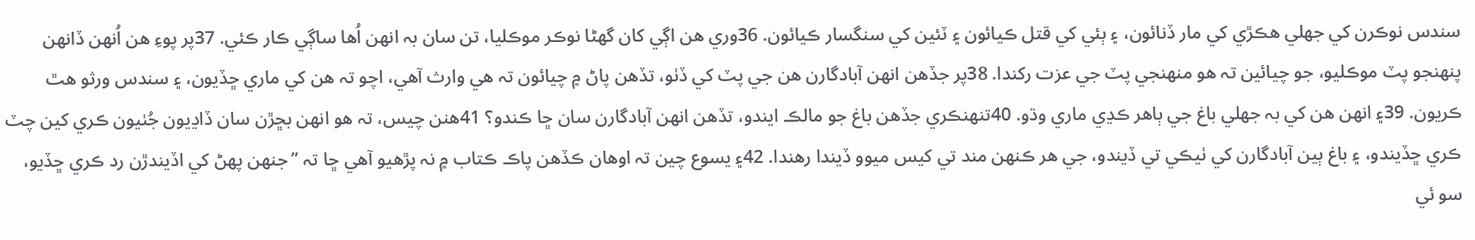سندس نوڪرن کي جهلي هڪڙي کي مار ڏنائون، ۽ ٻئي کي قتل ڪيائون ۽ ٽئين کي سنگسار ڪيائون. 36وري هن اڳي کان گهڻا نوڪر موڪليا، تن سان بہ انهن اُها ساڳي ڪار ڪئي. 37پر پوءِ هن اُنهن ڏانهن پنهنجو پٽ موڪليو، جو چيائين تہ هو منهنجي پٽ جي عزت رکندا. 38پر جڏهن انهن آبادگارن هن جي پٽ کي ڏٺو، تڏهن پاڻ ۾ چيائون تہ هي وارث آهي، اچو تہ هن کي ماري ڇڏيون، ۽ سندس ورثو هٿ ڪريون. 39۽ انهن هن کي بہ جهلي باغ جي ٻاهر ڪڍي ماري وڌو. 40تنهنڪري جڏهن باغ جو مالڪ ايندو، تڏهن انهن آبادگارن سان ڇا ڪندو؟ 41هنن چيس، تہ هو انهن بڇڙن سان ڏاڍيون جُٺيون ڪري کين چٽ ڪري ڇڏيندو، ۽ باغ ٻين آبادگارن کي ٺيڪي تي ڏيندو، جي هر ڪنهن مند تي کيس ميوو ڏيندا رهندا. 42۽ يسوع چين تہ اوهان ڪڏهن پاڪ ڪتاب ۾ نہ پڙهيو آهي ڇا تہ ”جنهن پهڻ کي اڏيندڙن رد ڪري ڇڏيو، سو ئي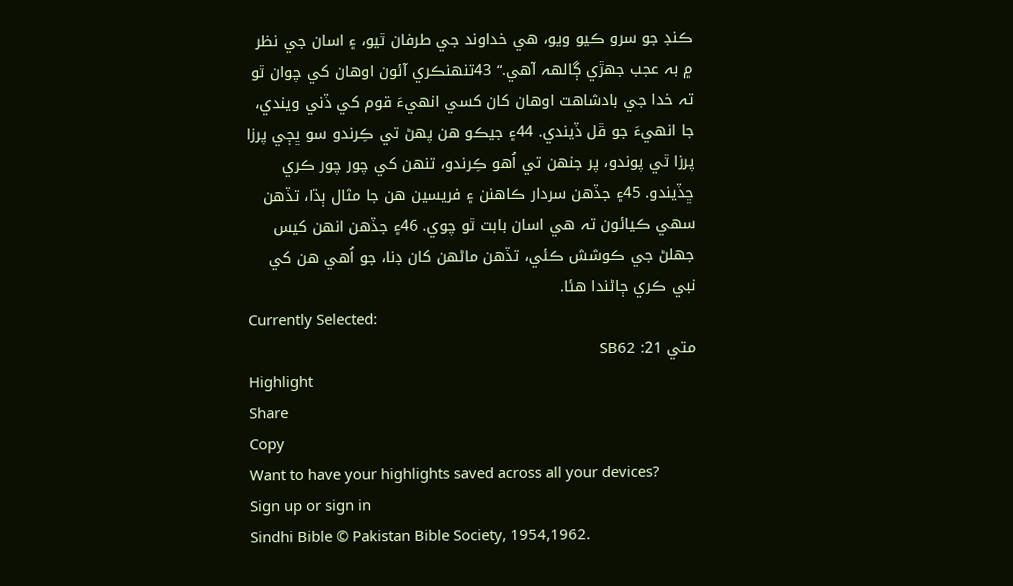ڪنڊ جو سرو ڪيو ويو، هي خداوند جي طرفان ٿيو، ۽ اسان جي نظر ۾ بہ عجب جهڙي ڳالهہ آهي.“ 43تنهنڪري آئون اوهان کي چوان ٿو تہ خدا جي بادشاهت اوهان کان کسي انهيءَ قوم کي ڏني ويندي، جا انهيءَ جو ڦل ڏيندي. 44۽ جيڪو هن پهڻ تي ڪِرندو سو ڀڄي پرزا پرزا ٿي پوندو، پر جنهن تي اُهو ڪِرندو، تنهن کي چور چور ڪري ڇڏيندو. 45۽ جڏهن سردار ڪاهنن ۽ فريسين هن جا مثال ٻڌا، تڏهن سهي ڪيائون تہ هي اسان بابت ٿو چوي. 46۽ جڏهن انهن کيس جهلڻ جي ڪوشش ڪئي، تڏهن ماڻهن کان ڊنا، جو اُهي هن کي نبي ڪري ڄاڻندا هئا.
Currently Selected:
متي 21: SB62
Highlight
Share
Copy
Want to have your highlights saved across all your devices? Sign up or sign in
Sindhi Bible © Pakistan Bible Society, 1954,1962.